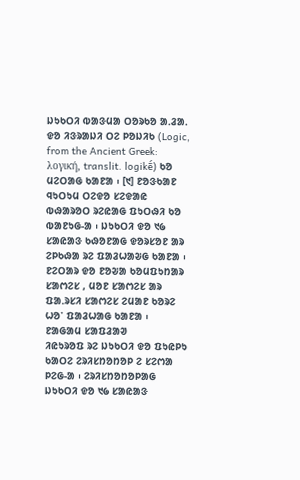ᱡᱩᱠᱛᱤ ᱵᱟᱝᱢᱟ ᱛᱚᱨᱠᱚ ᱟᱹᱲᱟᱹ ᱫᱚ ᱤᱝᱨᱟᱡᱤ ᱛᱮ ᱞᱚᱡᱤᱠ (Logic, from the Ancient Greek: λογική, translit. logikḗ) ᱠᱚ ᱢᱮᱛᱟᱜ ᱠᱟᱱᱟ ᱾ [᱑] ᱱᱚᱝᱠᱟᱱ ᱧᱩᱛᱩᱢ ᱛᱮᱫᱚ ᱥᱮᱫᱟᱭ ᱵᱷᱟᱨᱚᱛ ᱨᱮᱭᱟᱜ ᱯᱩᱛᱷᱤ ᱠᱚ ᱵᱟᱱᱩᱜ-ᱟ ᱾ ᱡᱩᱠᱛᱤ ᱫᱚ ᱑᱙ ᱥᱟᱭᱟᱝ ᱠᱷᱚᱱᱟᱜ ᱫᱚᱨᱥᱚᱱ ᱟᱨ ᱮᱞᱠᱷᱟ ᱨᱮ ᱯᱟᱲᱦᱟᱶᱜ ᱠᱟᱱᱟ ᱾ ᱱᱮᱛᱟᱨ ᱫᱚ ᱱᱚᱶᱟ ᱠᱚᱢᱯᱩᱴᱟᱨ ᱥᱟᱬᱮᱥ , ᱢᱚᱱ ᱥᱟᱬᱮᱥ ᱟᱨ ᱯᱟᱹᱨᱥᱤ ᱥᱟᱬᱮᱥ ᱮᱢᱟᱱ ᱠᱚᱨᱮ ᱦᱚᱸ ᱯᱟᱲᱦᱟᱜ ᱠᱟᱱᱟ ᱾
ᱱᱟᱜᱟᱢ ᱥᱟᱯᱲᱟᱣ
ᱤᱭᱩᱨᱚᱯ ᱨᱮ ᱡᱩᱠᱛᱤ ᱫᱚ ᱯᱩᱭᱞᱩ ᱠᱟᱛᱮ ᱮᱨᱤᱥᱴᱚᱴᱚᱞ ᱮ ᱥᱮᱬᱟ ᱞᱮᱜ-ᱟ ᱾ ᱮᱨᱤᱥᱴᱚᱴᱚᱞᱟᱜ ᱡᱩᱠᱛᱤ ᱫᱚ ᱑᱙ ᱥᱟᱭᱟᱝ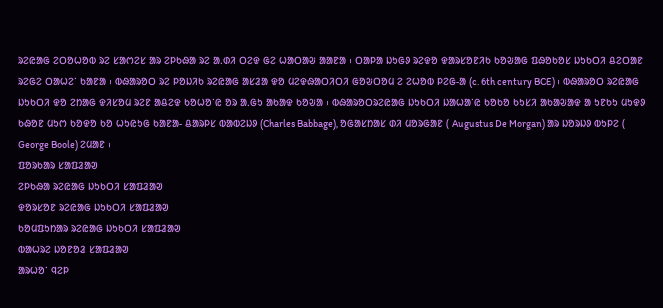ᱨᱮᱭᱟᱜ ᱮᱛᱚᱦᱚᱵ ᱨᱮ ᱥᱟᱬᱮᱥ ᱟᱨ ᱮᱞᱠᱷᱟ ᱨᱮ ᱟᱹᱰᱤ ᱛᱮᱫ ᱜᱮ ᱦᱟᱛᱟᱶ ᱟᱟᱱᱟ ᱾ ᱛᱟᱞᱟ ᱡᱩᱜᱽ ᱨᱮᱫᱚ ᱫᱟᱨᱥᱚᱱᱤᱠ ᱠᱚᱶᱟᱜ ᱯᱷᱚᱠᱚᱥ ᱡᱩᱠᱛᱤ ᱪᱮᱛᱟᱱ ᱨᱮᱜᱮ ᱛᱟᱦᱮᱸ ᱠᱟᱱᱟ ᱾ ᱵᱷᱟᱨᱚᱛ ᱨᱮ ᱞᱚᱡᱤᱠ ᱨᱮᱭᱟᱜ ᱟᱥᱲᱟ ᱫᱚ ᱢᱮᱫᱷᱟᱛᱤᱛᱤ ᱜᱚᱶᱛᱚᱢ ᱮ ᱮᱦᱚᱵ ᱞᱮᱜ-ᱟ (c. 6th century BCE) ᱾ ᱵᱷᱟᱨᱚᱛ ᱨᱮᱭᱟᱜ ᱡᱩᱠᱛᱤ ᱫᱚ ᱮᱴᱟᱜ ᱫᱤᱥᱚᱢ ᱨᱮᱱ ᱟᱪᱮᱫ ᱠᱚᱦᱚᱸᱭ ᱚᱨ ᱟᱹᱜᱩ ᱟᱠᱟᱫ ᱠᱚᱶᱟ ᱾ ᱵᱷᱟᱨᱚᱛᱨᱮᱭᱟᱜ ᱡᱩᱠᱛᱤ ᱡᱟᱦᱟᱸᱭ ᱠᱚᱠᱚ ᱠᱩᱥᱤ ᱟᱠᱟᱶᱟᱫ ᱟ ᱩᱱᱠᱩ ᱢᱩᱫᱽ ᱠᱷᱚᱱ ᱢᱩᱬ ᱠᱚᱫᱚ ᱠᱚ ᱦᱩᱭᱩᱜ ᱠᱟᱱᱟ- ᱪᱟᱨᱞᱥ ᱵᱟᱵᱮᱡᱽ (Charles Babbage), ᱚᱜᱟᱥᱴᱟᱥ ᱰᱤ ᱢᱚᱨᱜᱟᱱ ( Augustus De Morgan) ᱟᱨ ᱡᱚᱨᱡᱽ ᱵᱩᱞᱮ ( George Boole) ᱮᱢᱟᱱ ᱾
ᱯᱚᱨᱠᱟᱨ ᱥᱟᱯᱲᱟᱣ
ᱮᱞᱠᱷᱟ ᱨᱮᱭᱟᱜ ᱡᱩᱠᱛᱤ ᱥᱟᱯᱲᱟᱣ
ᱫᱚᱨᱥᱚᱱ ᱨᱮᱭᱟᱜ ᱡᱩᱠᱛᱤ ᱥᱟᱯᱲᱟᱣ
ᱠᱚᱢᱯᱩᱴᱟᱨ ᱨᱮᱭᱟᱜ ᱡᱩᱠᱛᱤ ᱥᱟᱯᱲᱟᱣ
ᱵᱟᱦᱨᱮ ᱡᱚᱱᱚᱲ ᱥᱟᱯᱲᱟᱣ
ᱟᱨᱦᱚᱸ ᱧᱮᱞ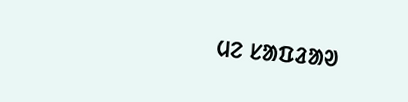ᱢᱮ ᱥᱟᱯᱲᱟᱣ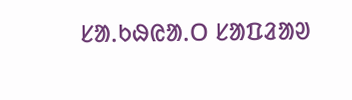ᱥᱟᱹᱠᱷᱭᱟᱹᱛ ᱥᱟᱯᱲᱟᱣ